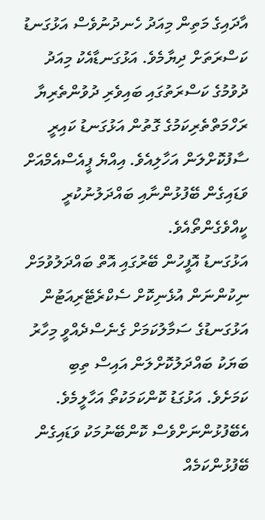އާދައިގެ މަތިން މިއަދު ހެނދުނުވެސް އަޅުގަނޑު ކަސްރަތަށް ދިޔާމެވެ. އަޅުގަނޑާއެކު މިއަދު ދުވުމުގެ ކަސްރަތުގައި ބައިވެރި ދުވުންތެރިޔާ ރަހްމަތްތެރިކަމުގެ ގޮތުން އަޅުގަނޑު ކައިރީ ސާފުކޮށްލަން އަހާލިއެވެ. އިއްޔެ ޕީއެސްއެމްއަށް ވަޑައިގެން ބޭފުޅުންނާއި ބައްދަލުނުކުރީ ކީއްވެގެންތޯއެވެ.
އަޅުގަނޑު އޮފީހުން ބޭރުގައި އޮތް ބައްދަލުވުމަށް ނިކުންނަން އުޅެނިކޮށް ސެކްރެޓޭރިއަޓުން އަޅުގަނޑުގެ ސަމާލުކަމަށް ގެނެސްދެއްވީ މިހާރު ބަޔަކު ބައްދަލުކޮށްލަން އައިސް ތިބި ކަމަށެވެ. އަޅުގަޑު ކޮންކަމަކުތޯ އަހާލީމެވެ. އެބޭފުޅުންނަށްވެސް ކޮންބޭނުމަކު ވަޑައިގެން ބޭފުޅުންކަމެއް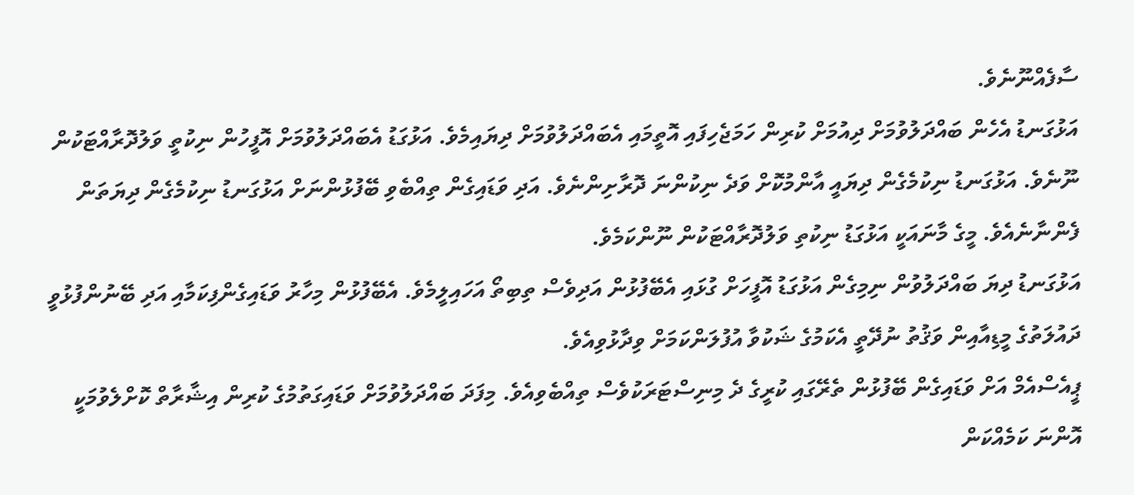ސާފެއްނޫނެވެ.
އަޅުގަނޑު އެހެން ބައްދަލުވުމަށް ދިއުމަށް ކުރިން ހަމަޖެހިފައި އޮތީމައި އެބައްދަލުވުމަށް ދިޔައިމެވެ. އަޅުގަޑު އެބައްދަލުވުމަށް އޮފީހުން ނިކުތީ ވަލުދޮރާއްޓަކުން ނޫނެވެ. އަޅުގަނޑު ނިކުމެގެން ދިޔައީ އާންމުކޮށް ވަދެ ނިކުންނަ ދޮރާށިންނެވެ. އަދި ވަޑައިގެން ތިއްބެވި ބޭފުޅުންނަށް އަޅުގަނޑު ނިކުމެގެން ދިޔަތަން ފެންނާނެއެވެ. މީގެ މާނައަކީ އަޅުގަޑު ނިކުތި ވަލުދޮރާއްޓަކުން ނޫންކަމެވެ.
އަޅުގަނޑު ދިޔަ ބައްދަލުވުން ނިމިގެން އަޅުގަޑު އޮފީހަށް ގުޅައި އެބޭފުޅުން އަދިވެސް ތިބިތޯ އަހައިލީމެވެ. އެބޭފުޅުން މިހާރު ވަޑައިގެންފިކަމާއި އަދި ބޭނުންފުޅުވީ ދައުލަތުގެ މީޑިއާއިން ވަޤުތު ނުދޭތީ އެކަމުގެ ޝަކުވާ އުފުލަންކަމަށް ވިދާޅުވިއެވެ.
ޕީއެސްއެމް އަށް ވަޑައިގެން ބޭފުޅުން ތެރޭގައި ކުރީގެ ދެ މިނިސްޓަރަކުވެސް ތިއްބެވިއެވެ. މިފަދަ ބައްދަލުވުމަށް ވަޑައިގަތުމުގެ ކުރިން އިޝާރާތް ކޮށްލެވުމަކީ އޮންނަ ކަމެއްކަން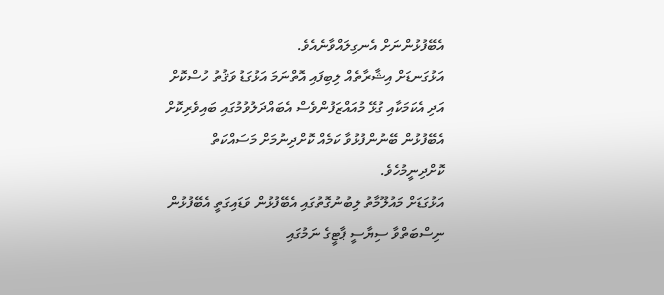އެބޭފުޅުންނަށް އެނގިލައްވާނެއެވެ.
އަޅުގަނޑަށް އިޝާރާތެއް ލިބިފައި އޮތްނަމަ އަޅުގަޑު ވަޤުތު ހުސްކޮށް އަދި އެކަމަކާއި ގުޅޭ މުއައްޒަފުންވެސް އެބައްދަލުވުމުގައި ބައިވެރިކޮށް އެބޭފުޅުން ބޭނުންފުޅުވާ ކަމެއް ކޮށްދިނުމަށް މަސައްކަތް ކޮށްދިނީމުހެވެ.
އަޅުގަޑަށް މައުލޫމާތު ލިބުނުގޮތުގައި އެބޭފުޅުން ވަޑައިގަތީ އެބޭފުޅުން ނިސްބަތްވާ ސިޔާސީ ޕާޓީގެ ނަމުގައި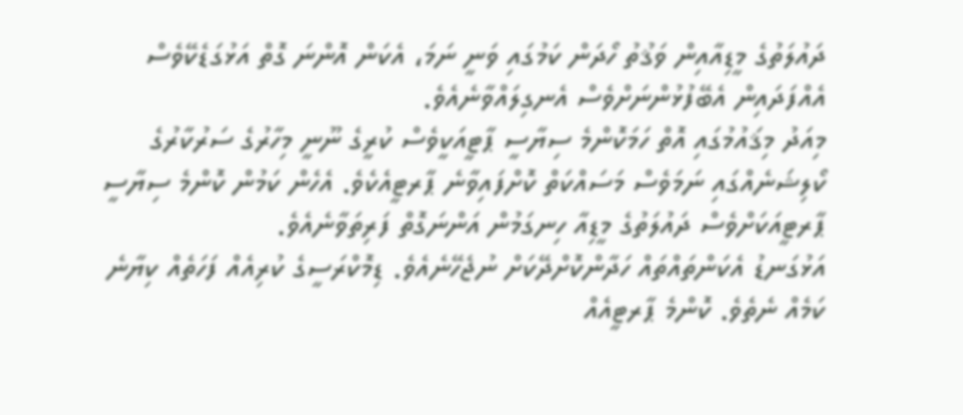ދައުލަތުގެ މީޑިއާއިން ވަޤުތު ހޯދަން ކަމުގައި ވަނީ ނަމަ، އެކަން އޮންނަ ގޮތް އަޅުގަޑެކޭވެސް އެއްފަދައިން އެބޭފުޅުންނަށްވެސް އެނގިލައްވާނެއެވެ.
މިއަދު މިޤައުމުގައި އޮތް ހަމަކޮންމެ ސިޔާސީ ޕާޓީއަކީވެސް ކުރީގެ ނޫނީ މިހާރުގެ ސަރުކާރުގެ ކޯލިޝަނެއްގައި ނަމަވެސް މަސައްކަތް ކޮށްފައިވާނެ ޕާރޓީއެކެވެ. އެހެން ކަމުން ކޮންމެ ސިޔާސީ ޕާރޓީއަކަށްވެސް ދައުލަތުގެ މީޑިއާ ހިނގަމުން އަންނަގޮތް ފަރިތަވާނެއެވެ.
އަޅުގަނޑު އެކަންތައްތައް ހަދާންކޮށްދޭކަށް ނުޖެހޭނެއެވެ. ޑިމޮކްރަސީގެ ކުރިއެއް ފަހަތެއް ކިޔާނެ ކަމެއް ނެތެވެ. ކޮންމެ ޕާރޓީއެއް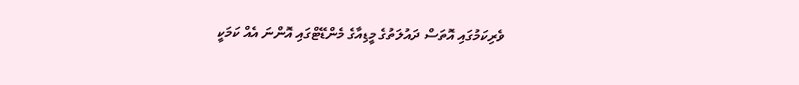ވެރިކަމުގައި އޮތަސް ދައުލަތުގެ މީޑިއާގެ މެންޑޭޓްގައި އޮންނަ އެއް ކަމަކީ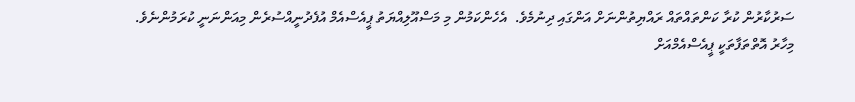ސަރުކާރުން ކުރާ ކަންތައްތައް ރައްޔިތުންނަށް އަންގައި ދިނުމެވެ.  އެހެންކަމުން މި މަސްއޫލިއްޔަތު ޕީއެސްއެމް އުފެދުނީއްސުރެން މިއަންނަނީ ކުރަމުންނެވެ.
މިހާރު އޮތްތަފާތަކީ ޕީއެސްއެމްއަށް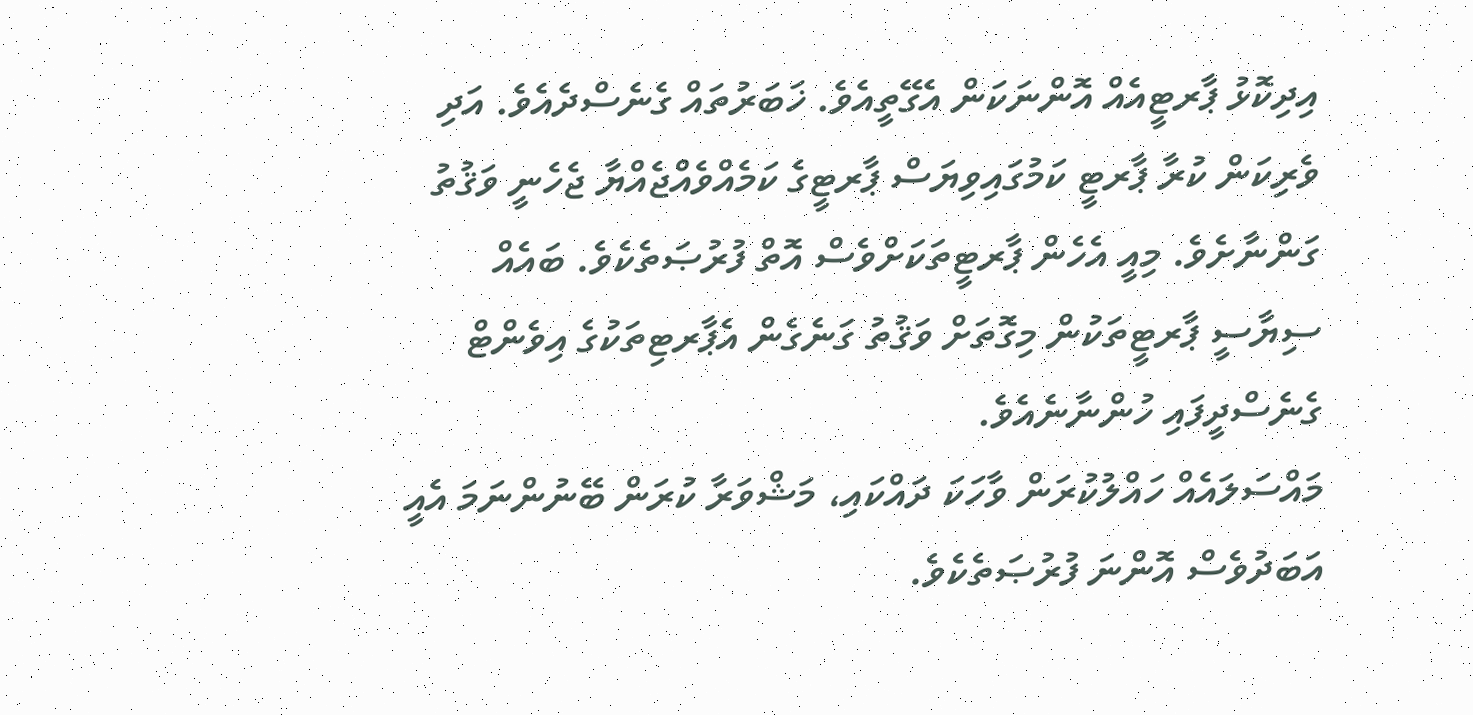އިދިކޮޅު ޕާރޓީއެއް އޮންނަކަން އެގޭތީއެވެ. ޚަބަރުތައް ގެނެސްދެއެވެ. އަދި ވެރިކަން ކުރާ ޕާރޓީ ކަމުގައިވިޔަސް ޕާރޓީގެ ކަމެއްވެއްޖެއްޔާ ޖެހެނީ ވަޤުތު ގަންނާށެވެ. މިއީ އެހެން ޕާރޓީތަކަށްވެސް އޮތް ފުރުޞަތެކެވެ. ބައެއް ސިޔާސީ ޕާރޓީތަކުން މިގޮތަށް ވަޤުތު ގަނެގެން އެޕާރޓިތަކުގެ އިވެންޓް ގެނެސްދީފައި ހުންނާނެއެވެ.
މައްސަލައެއް ހައްލުކުރަން ވާހަކަ ދައްކައި، މަޝްވަރާ ކުރަން ބޭނުންނަމަ އެއީ އަބަދުވެސް އޮންނަ ފުރުޞަތެކެވެ.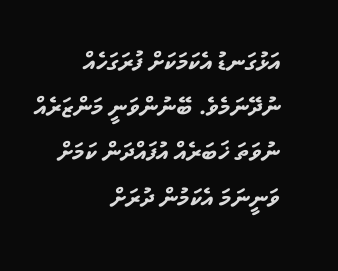އަޅުގަނޑު އެކަމަކަށް ފުރަގަހެއް ނުދޭނަމެވެ. ބޭނުންވަނީ މަންޒަރެއް ނުވަތަ ޚަބަރެއް އުފައްދަން ކަމަށް ވަނީނަމަ އެކަމުން ދުރަށް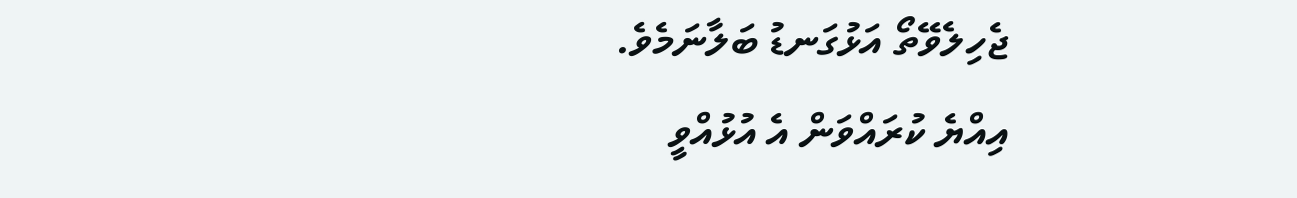ޖެހިލެވޭތޯ އަޅުގަނޑު ބަލާނަމެވެ.
އިއްޔެ ކުރައްވަން އެ އުޅުއްވީ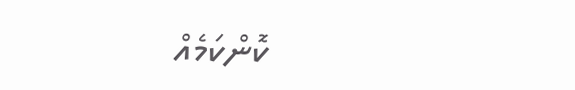ކޮންކަމެއް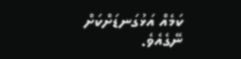ކަމެއް އަޅުގަނޑަށްކަށް ނޭގެއެވެ.